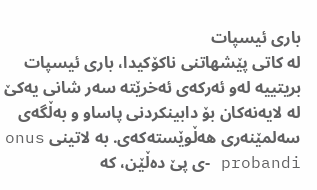باری ئیسپات
لە کاتی پێشھاتنی ناکۆکیدا، باری ئیسپات بریتییە لەو ئەرکەی ئەخرێتە سەر شانی یەکێ لە لایەنەکان بۆ دابینکردنی پاساو و بەڵگەی سەلمێنەری ھەڵوێستەکەی. بە لاتینی onus probandi -ی پێ دەڵێن، کە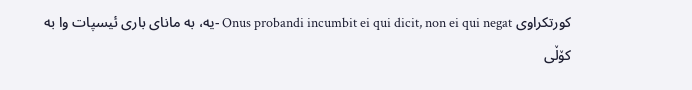کورتکراوی Onus probandi incumbit ei qui dicit, non ei qui negat -یە، بە مانای باری ئیسپات وا بە کۆڵی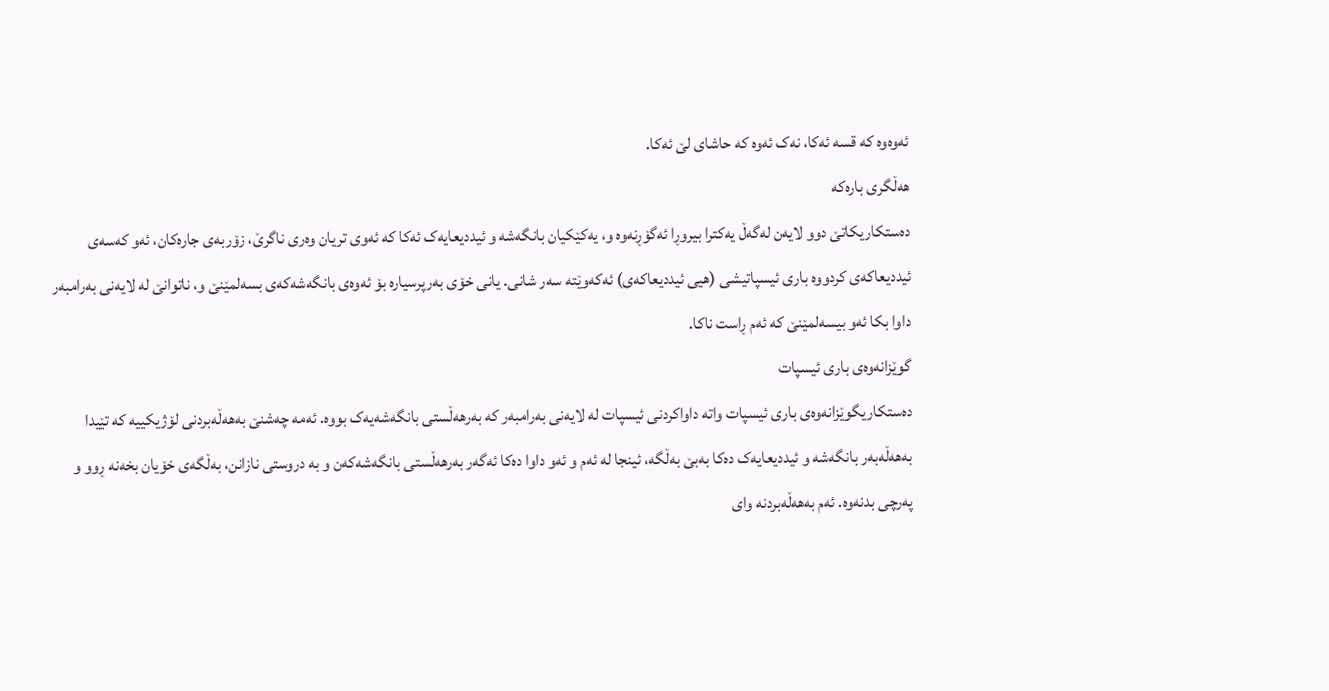ئەوەوە کە قسە ئەکا، نەک ئەوە کە حاشای لێ ئەکا.
ھەڵگری بارەکە
دەستکاریکاتێ دوو لایەن لەگەڵ یەکترا بیروڕا ئەگۆڕنەوە و، یەکێکیان بانگەشە و ئیددیعایەک ئەکا کە ئەوی تریان وەری ناگرێ، زۆربەی جارەکان، ئەو کەسەی ئیددیعاکەی کردووە باری ئیسپاتیشی (ھیی ئیددیعاکەی) ئەکەوێتە سەر شانی. یانی خۆی بەرپرسیارە بۆ ئەوەی بانگەشەکەی بسەلمێنێ و، ناتوانێ لە لایەنی بەرامبەر داوا بکا ئەو بیسەلمێنێ کە ئەم ڕاست ناکا.
گوێزانەوەی باری ئیسپات
دەستکاریگوێزانەوەی باری ئیسپات واتە داواکردنی ئیسپات لە لایەنی بەرامبەر کە بەرھەڵستی بانگەشەیەک بووە. ئەمە چەشنێ بەھەڵەبردنی لۆژیکییە کە تێیدا بەھەڵەبەر بانگەشە و ئیددیعایەک دەکا بەبێ بەڵگە، ئینجا لە ئەم و ئەو داوا دەکا ئەگەر بەرھەڵستی بانگەشەکەن و بە دروستی نازانن، بەڵگەی خۆیان بخەنە ڕوو و پەرچی بدنەوە. ئەم بەھەڵەبردنە وای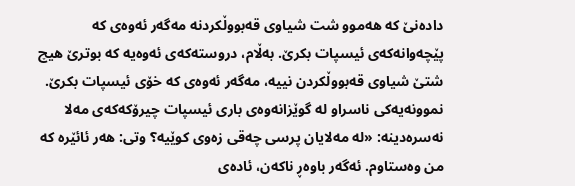دادەنێ کە ھەموو شت شیاوی قەبووڵکردنە مەگەر ئەوەی کە پێچەوانەکەی ئیسپات بکرێ. بەڵام، دروستەکەی ئەوەیە کە بوترێ ھیچ شتێ شیاوی قەبووڵکردن نییە، مەگەر ئەوەی کە خۆی ئیسپات بکرێ. نموونەیەکی ناسراو لە گوێزانەوەی باری ئیسپات چیرۆکەکەی مەلا نەسرەدینە: «لە مەلایان پرسی چەقی زەوی کوێیە؟ وتی: ھەر ئائێرە کە من وەستاوم. ئەگەر باوەڕ ناکەن، ئادەی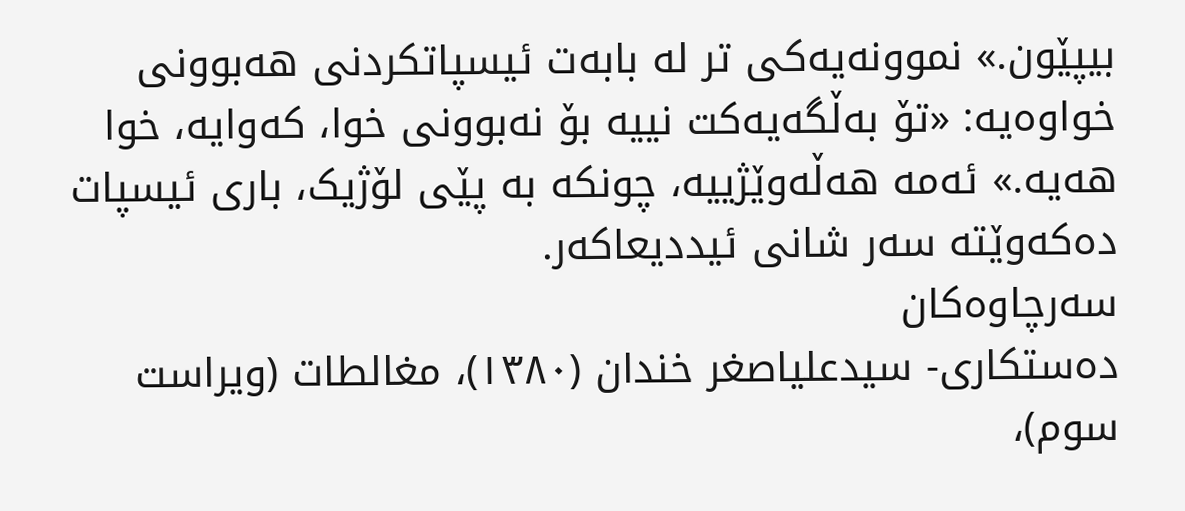بیپێون.» نموونەیەکی تر لە بابەت ئیسپاتکردنی ھەبوونی خواوەیە: «تۆ بەڵگەیەکت نییە بۆ نەبوونی خوا، کەوایە، خوا ھەیە.» ئەمە ھەڵەوێژییە، چونکە بە پێی لۆژیک، باری ئیسپات دەکەوێتە سەر شانی ئیددیعاکەر.
سەرچاوەکان
دەستکاری- سیدعلیاصغر خندان (۱۳۸۰)، مغالطات (ویراست سوم)،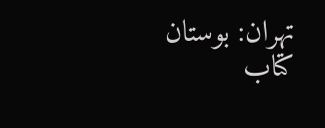تهران: بوستان کتاب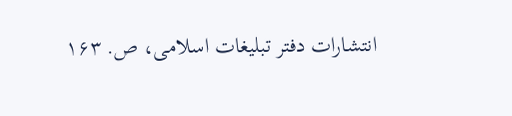انتشارات دفتر تبلیغات اسلامی، ص. ۱۶۳